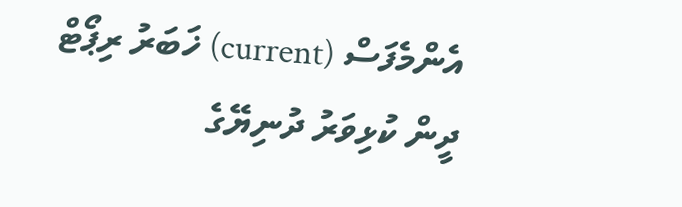އެންމެފަސް (current) ޚަބަރު ރިޕޯޓް ދީން ކުޅިވަރު ދުނިޔޭގެ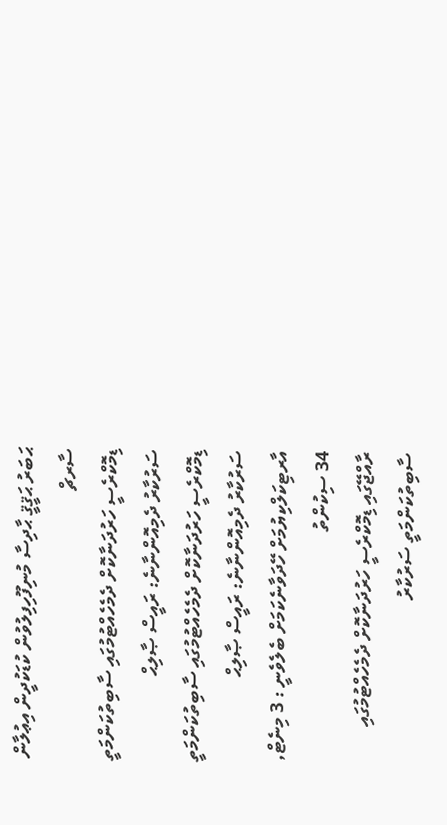ޙަބަރު ޙަޤީޤީ ޙާދިސާ މުނިފޫހިފިލުވުން ކުޑަކުދީން އިޢުލާން ސާރޗް
ޑިމޮކްރެސީ ހަރުދަނާކޮށް ދެމެހެއްޓުމުގައި ސާބިތުކަންމަތީ ސަރުކާރު ދެމިއޮންނާނެ: ރައީސް ޞާލިޙް
ޑިމޮކްރެސީ ހަރުދަނާކޮށް ދެމެހެއްޓުމުގައި ސާބިތުކަންމަތީ ސަރުކާރު ދެމިއޮންނާނެ: ރައީސް ޞާލިޙް
އާރޓިކަލްކިޔުމަށް ހޭދަވާނެކަމަށް ބެލެވެނީ : 3 މިނެޓް, 34 ސިކުންތު
ރާއްޖޭގައި ޑިމޮކްރެސީ ހަރުދަނާކޮށް ދެމެހެއްޓުމުގައި ސާބިތުކަންމަތީ ސަރުކާރު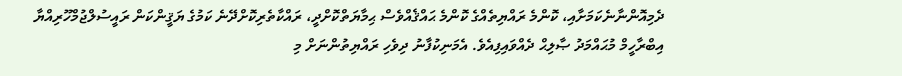ދެމިއޮންނާނެކަމަށާއި، ކޮންމެ ރައްޔިތެއްގެ ކޮންމެ ޙައްޤެއްވެސް ޙިމާޔަތްކޮށްދީ، ރައްކާތެރިކޮށްދޭނެ ކަމުގެ ޔަޤީންކަން ރައީސުލްޖުމްހޫރިއްޔާ އިބްރާހީމް މުޙައްމަދު ޞާލިޙް ދެއްވައިފިއެވެ. އެމަނިކުފާނު ދިވެހި ރައްޔިތުންނަށް މި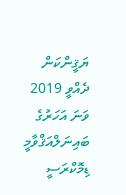ޔަޤީންކަން ދެއްވީ 2019 ވަނަ އަހަރުގެ ބައިނަލްއަޤްވާމީ ޑިމޮކްރަސީ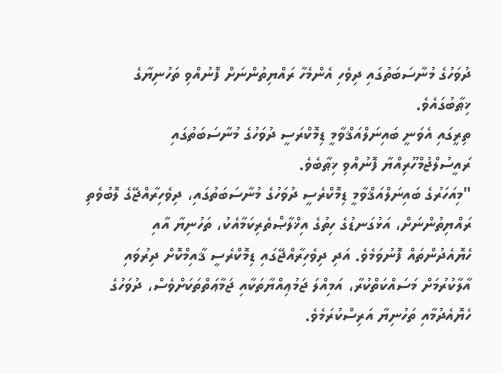ދުވަހުގެ މުނާސަބަތުގައި ދިވެހި އެންމެހާ ރައްޔިތުންނަށް ފޮނުއްވި ތަހުނިޔާގެ ޚިޠާބުގައެވެ.
ތިރީގައި އެވަނީ ބައިނަލްއަޤްވާމީ ޑިމޮކްރަސީ ދުވަހުގެ މުނާސަބަތުގައި ރައީސުލްޖުމްހޫރިއްޔާ ފޮނުއްވި ޚިޠާބެވެ.
"މިއަހަރުގެ ބައިނަލްއަޤްވާމީ ޑިމޮކްރެސީ ދުވަހުގެ މުނާސަބަތުގައި، ދިވެހިރާއްޖޭގެ ލޮބުވެތި ރައްޔިތުންނަށް، އަޅުގަނޑުގެ ހިތުގެ އިޚްލާޞްތެރިކަމާއެކު، ތަހުނިޔާ އާއި ހެޔޮއެދުންތައް ފޮނުވަމެވެ. އަދި ދިވެހިރާއްޖޭގައި ޑިމޮކްރެސީ ޤާއިމްކޮށް ދިރުވައި އާލާކުރުމަށް މަސައްކަތްކުރާ، އަމިއްލަ ޖަމުޢިއްޔާތަކާއި ޖަމާޢަތްތަކަށްވެސް، ދުވަހުގެ ހެޔޮއެދުމާއި ތަހުނިޔާ އަރިސްކުރަމެވެ.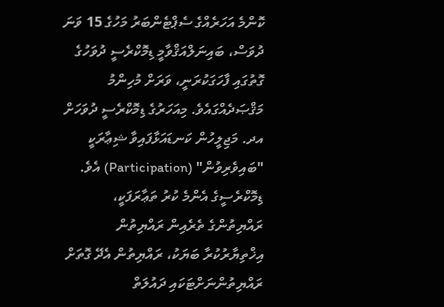ކޮންމެ އަހަރެއްގެ ސެޕްޓެންބަރު މަހުގެ 15 ވަނަ ދުވަސް، ބައިނަލްއަޤްވާމީ ޑިމޮކްރެސީ ދުވަހުގެ ގޮތުގައި ފާހަގަކުރަނީ، ވަރަށް މުހިންމު މަޤްޞަދެއްގައެވެ. މިއަހަރުގެ ޑިމޮކްރެސީ ދުވަހަށް އދ. މަޖިލީހުން ކަނޑައަޅާފައިވާ ޝިޢާރަކީ "ބައިވެރިވުން" (Participation) އެވެ. ޑިމޮކްރެސީގެ އެންމެ ކުރު ތަޢާރަފަކީ، ރައްޔިތުންގެ ތެރެއިން ރައްޔިތުން އިޚްތިޔާރުކުރާ ބަޔަކު، ރައްޔިތުން އެދޭ ގޮތަށް ރައްޔިތުންނަށްޓަކައި ދައުލަތް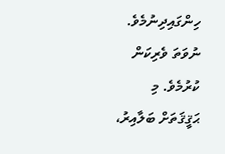ހިންގައިދިނުމެވެ. ނުވަތަ ވެރިކަން ކުރުމެވެ. މި ޙަޤީޤަތަށް ބަލާއިރު،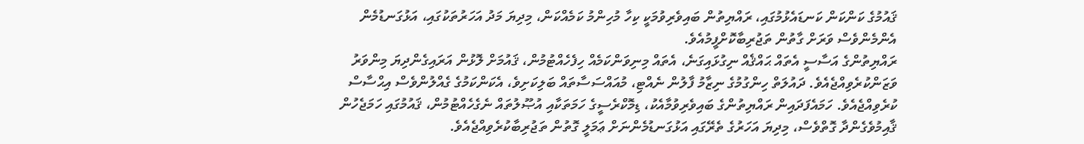ޤައުމުގެ ކަންކަން ކަނޑައެޅުމުގައި، ރައްޔިތުން ބައިވެރިވުމަކީ ކިހާ މުހިންމު ކަމެއްކަން، މިދިޔަ މަދު އަހަރުތަކުގައި، އަޅުގަނޑުމެން އެންމެންވެސް ވަރަށް ގާތުން ތަޖުރިބާކޮށްފީމުއެވެ.
ރައްޔިތުންގެ އަސާސީ އެތައް ޙައްޤެއް ނިގުޅައިގަނެ، އެތައް މިނިވަންކަމެއް ހިފެހެއްޓުމުން، ޤައުމަށް ލޮޅުން އަރައިގެންދިޔަ މިންވަރު ވަޒަންކުރެވިއްޖެއެވެ. ދައުލަތް ހިންގުމުގެ ނިޒާމު ފާލުން ނެއްޓި، މުއައްސަސާތައް ބަލިކަށިވެ، އެކަންކަމުގެ ގެއްލުންވެސް އިޙްސާސް ކުރެވިއްޖެއެވެ. ހަމައެފަދައިން ރައްޔިތުންގެ ބައިވެރިވުމާއެކު، ޑިމޮކްރެސީގެ ހަމަތަކާއި އުޞޫލުތައް ނެގެހެއްޓުމުން، ޤައުމުގައި ހަމަޖެހުން ޤާއިމުވެގެންދާ ގޮތްވެސް، މިދިޔަ އަހަރުގެ ތެރޭގައި އަޅުގަނޑުމެންނަށް ޢަމަލީ ގޮތުން ތަޖުރިބާކުރެވިއްޖެއެވެ.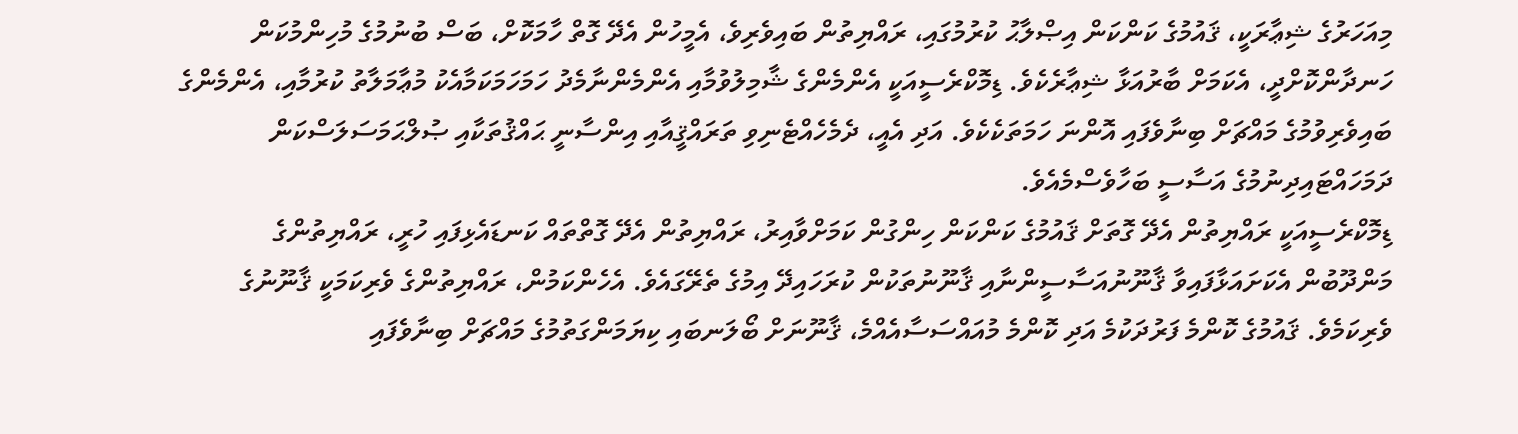މިއަހަރުގެ ޝިޢާރަކީ، ޤައުމުގެ ކަންކަން އިޞްލާޙު ކުރުމުގައި، ރައްޔިތުން ބައިވެރިވެ، އެމީހުން އެދޭ ގޮތް ހާމަކޮށް، ބަސް ބުނުމުގެ މުހިންމުކަން ހަނދާންކޮށްދީ، އެކަމަށް ބާރުއަޅާ ޝިޢާރެކެވެ. ޑިމޮކްރެސީއަކީ އެންމެންގެ ޝާމިލުވުމާއި އެންމެންނާމެދު ހަމަހަމަކަމާއެކު މުޢާމަލާތު ކުރުމާއި، އެންމެންގެ ބައިވެރިވުމުގެ މައްޗަށް ބިނާވެފައި އޮންނަ ހަމަތަކެކެވެ. އަދި އެއީ، ދެމެހެއްޓެނިވި ތަރައްޤީއާއި އިންސާނީ ޙައްޤުތަކާއި ޞުލްޙަމަސަލަސްކަން ދަމަހައްޓައިދިނުމުގެ އަސާސީ ބަހާވެސްމެއެވެ.
ޑިމޮކްރެސީއަކީ ރައްޔިތުން އެދޭ ގޮތަށް ޤައުމުގެ ކަންކަން ހިންގުން ކަމަށްވާއިރު، ރައްޔިތުން އެދޭ ގޮތްތައް ކަނޑައެޅިފައި ހުރީ، ރައްޔިތުންގެ މަންދޫބުން އެކަށައަޅާފައިވާ ޤާނޫނުއަސާސީންނާއި ޤާނޫނުތަކުން ކުރަހައިދޭ އިމުގެ ތެރޭގައެވެ. އެހެންކަމުން، ރައްޔިތުންގެ ވެރިކަމަކީ ޤާނޫނުގެ ވެރިކަމެވެ. ޤައުމުގެ ކޮންމެ ފަރުދަކުމެ އަދި ކޮންމެ މުއައްސަސާއެއްމެ، ޤާނޫނަށް ބޯލަނބައި ކިޔަމަންގަތުމުގެ މައްޗަށް ބިނާވެފައި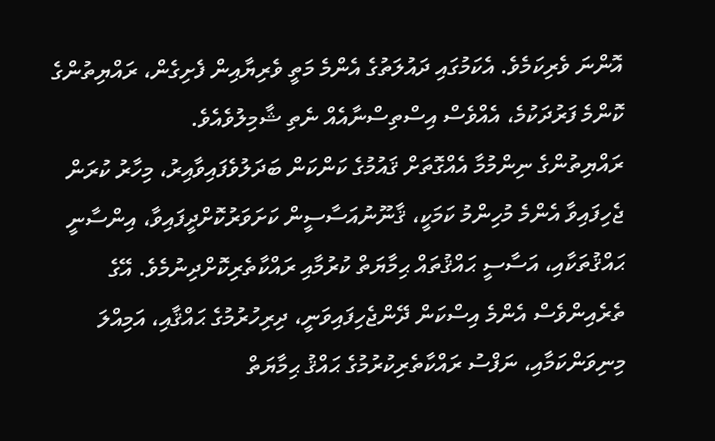އޮންނަ ވެރިކަމެވެ. އެކަމުގައި ދައުލަތުގެ އެންމެ މަތީ ވެރިޔާއިން ފެށިގެން، ރައްޔިތުންގެ ކޮންމެ ފަރުދަކުމެ، އެއްވެސް އިސްތިސްނާއެއް ނެތި ޝާމިލުވެއެވެ.
ރައްޔިތުންގެ ނިންމުމާ އެއްގޮތަށް ޤައުމުގެ ކަންކަން ބަދަލުވެފައިވާއިރު، މިހާރު ކުރަން ޖެހިފައިވާ އެންމެ މުހިންމު ކަމަކީ، ޤާނޫނުއަސާސީން ކަށަވަރުކޮށްދީފައިވާ، އިންސާނީ ޙައްޤުތަކާއި، އަސާސީ ޙައްޤުތައް ޙިމާޔަތް ކުރުމާއި ރައްކާތެރިކޮށްދިނުމެވެ. އޭގެ ތެރެއިންވެސް އެންމެ އިސްކަން ދޭންޖެހިފައިވަނީ، ދިރިހުރުމުގެ ޙައްޤާއި، އަމިއްލަ މިނިވަންކަމާއި، ނަފްސު ރައްކާތެރިކުރުމުގެ ޙައްޤު ޙިމާޔަތް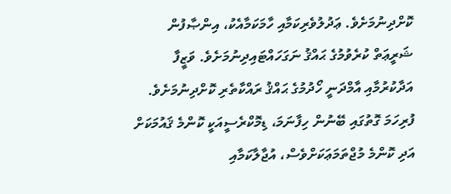ކޮށްދިނުމަށެވެ. ޢަދުލުވެރިކަމާއި ހާމަކަމާއެކު، އިންޞާފުން ޝަރީޢަތް ކުރެވުމުގެ ޙައްޤު ނަގަހައްޓައިދިނުމަށެވެ. ވަޒީފާ އަދާކުރުމާއި އާމްދަނީ ހޯދުމުގެ ޙައްޤު ރައްކާތެރި ކޮށްދިނުމަށެވެ.
ފުރިހަމަ ގޮތުގައި ބޭނުން ހިފާނަމަ، ޑިމޮކްރެސީއަކީ ކޮންމެ ޤައުމަކަށް އަދި ކޮންމެ މުޖްތަމަޢަކަށްވެސް، އުޖާލާކަމާއި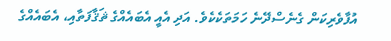އުފާވެރިކަން ގެނެސްދޭނެ ހަމަތަކެކެވެ. އަދި އެއީ އެބައެއްގެ ޘަޤާފަތާއި، އެބައެއްގެ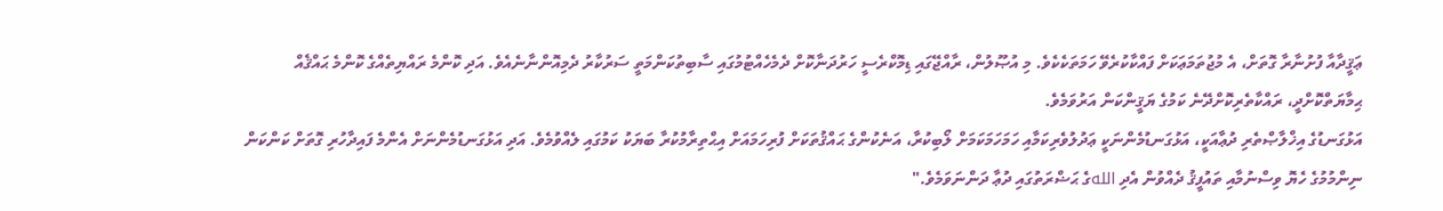ޢަޤީދާއާ ފުށުނާރާ ގޮތަށް، އެ މުޖުތަމަޢަކަށް ފައްކާކުރެވޭ ހަމަތަކެކެވެ. މި އުޞޫލުން، ރާއްޖޭގައި ޑިމޮކްރެސީ ހަރުދަނާކޮށް ދެމެހެއްޓުމުގައި ސާބިތުކަންމަތީ ސަރުކާރު ދެމިއޮންނާނެއެވެ. އަދި ކޮންމެ ރައްޔިތެއްގެ ކޮންމެ ޙައްޤެއް ޙިމާޔަތްކޮށްދީ، ރައްކާތެރިކޮށްދޭނެ ކަމުގެ ޔަޤީންކަން އަރުވަމެވެ.
އަޅުގަނޑުގެ އިޚްލާޞްތެރި ދުޢާއަކީ، އަޅުގަނޑުމެންނަކީ ޢަދުލުވެރިކަމާއި ހަމަހަމަކަމަށް ލޯބިކުރާ، އަނެކުންގެ ޙައްޤުތަކަށް ފުރިހަމައަށް އިޙްތިރާމުކުރާ ބަޔަކު ކަމުގައި ލެއްވުމެވެ. އަދި އަޅުގަނޑުމެންނަށް އެންމެ ފައިދާހުރި ގޮތަށް ކަންކަން ނިންމުމުގެ ހެޔޮ ވިސްނުމާއި ތައުފީޤު ދެއްވުން އެދި اللهގެ ޙަޟްރަތުގައި ދުޢާ ދަންނަވަމެވެ."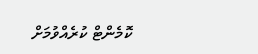ކޮމެންޓް ކުރެއްވުމަށް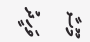މޫސާ ވަހީދު